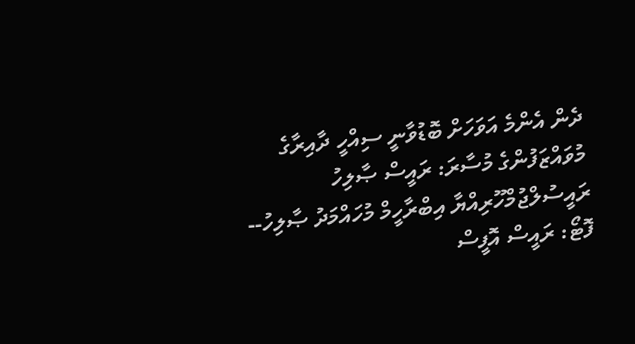ދެން އެންމެ އަވަހަށް ބޮޑުވާނީ ސިއްހީ ދާއިރާގެ މުވައްޒަފުންގެ މުސާރަ: ރައީސް ޞާލިހު
ރައީސުލްޖުމްހޫރިއްޔާ އިބްރާހީމް މުހައްމަދު ޞާލިހު-- ފޮޓޯ: ރައީސް އޮފީސް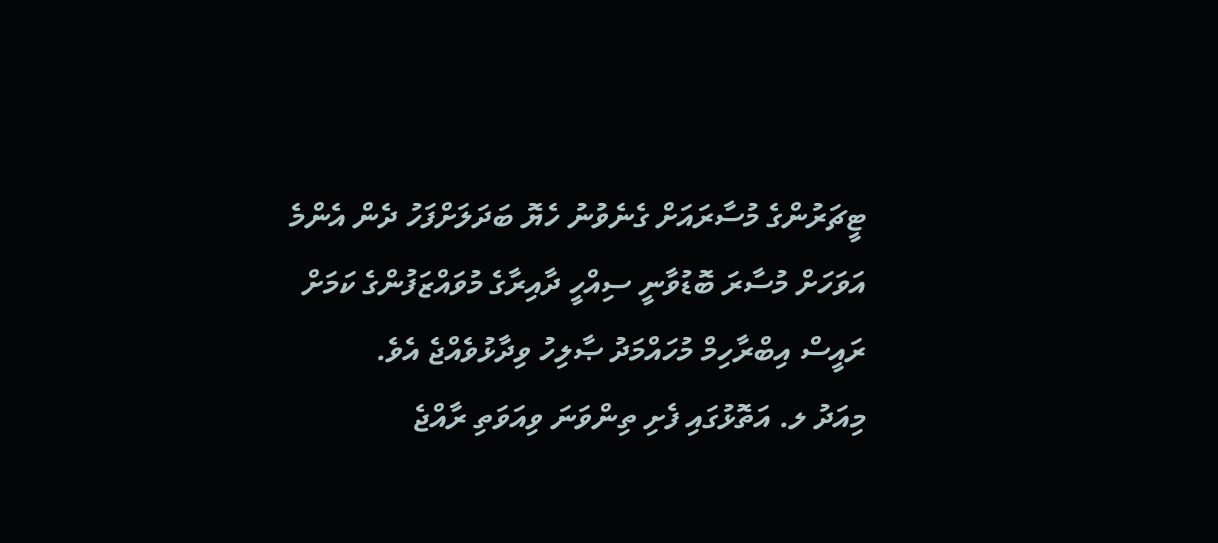ޓީޗަރުންގެ މުސާރައަށް ގެނެވުނު ހެޔޮ ބަދަލަށްފަހު ދެން އެންމެ އަވަހަށް މުސާރަ ބޮޑުވާނީ ސިއްހީ ދާއިރާގެ މުވައްޒަފުންގެ ކަމަށް ރައީސް އިބްރާހިމް މުހައްމަދު ޞާލިހު ވިދާޅުވެއްޖެ އެވެ.
މިއަދު ލ. އަތޮޅުގައި ފެށި ތިންވަނަ ވިއަވަތި ރާއްޖެ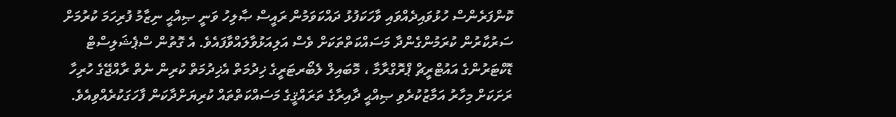ކޮންފަރެންސް ހުޅުވައިދެއްވައި ވާހަކަފުޅު ދައްކަވަމުން ރައީސް ޞާލިހު ވަނީ ޞިއްޙީ ނިޒާމު ފުރިހަމަ ކުރުމަށް ސަރުކާރުން ކުރަމުންގެންދާ މަސައްކަތްތަކަށް ވެސް އަލިއަޅުވާލައްވާފައެވެ. އެ ގޮތުން ސްޕެޝަލިސްޓް ޑޮކްޓަރުންގެ އައުޓްރީޗް ޕްރޮގްރާމާ ، މޮބައިލް ލެބޯރޓަރީގެ ޚިދުމަތް އެޚިދުމަތް ކުރިން ނެތް ރާއްޖޭގެ ހުރިހާ ރަށަކަށް މިހާރު އަމާޒުކުރެވި ޞިއްޙީ ދާއިރާގެ ތަރައްޤީގެ މަސައްކަތްތައް ކުރިޔަށްދާކަން ފާހަގަކުރެއްވިއެވެ.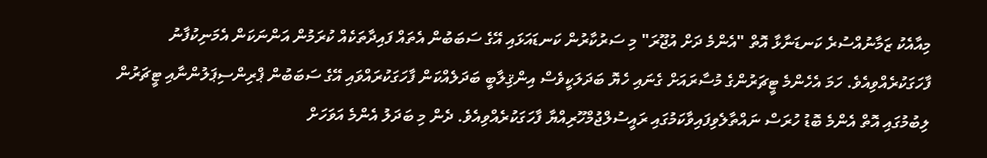މިއާއެކު ޒަމާނުއްސުރެ ކަނޑަނާޅާ އޮތް "އެންމެ ދަށް އުޖޫރަ" މި ސަރުކާރުން ކަނޑައަޅައި އޭގެ ސަބަބުން އެތައް ފައިދާތަކެއް ކުރަމުން އަންނަކަން އެމަނިކުފާނު ފާހަގަކުރެއްވިއެވެ. ހަމަ އެހެންމެ ޓީޗަރުންގެ މުސާރައަށް ގެނައި ހެޔޮ ބަދަލަކީވެސް އިންޤިލާބީ ބަދަލެއްކަން ފާހަގަކުރައްވައި އޭގެ ސަބަބުން ޕްރިންސިޕަލުންނާއި ޓީޗަރުން ލިބުމުގައި އޮތް އެންމެ ބޮޑު ހުރަސް ނައްތާލެވިފައިވާކަމުގައި ރައީސުލްޖުމްހޫރިއްޔާ ފާހަގަކުރެއްވިއެވެ. ދެން މި ބަދަލު އެންމެ އަވަހަށް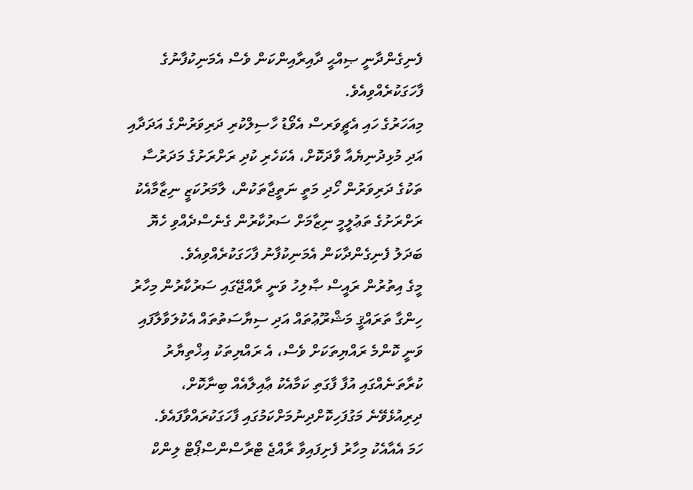ފެނިގެންދާނީ ޞިއްޙީ ދާއިރާއިންކަން ވެސް އެމަނިކުފާނުގެ ފާހަގަކުރެއްވިއެވެ.
މިއަހަރުގެ ހައި އެޗީވަރސް އެވޯޑު ހާސިލްކުރި ދަރިވަރުންގެ އަދަދާއި އަދި މުޅިދުނިޔެއާ ވާދަކޮށް، އެކަހެރި ކުދި ރަށްރަށުގެ މަދަރުސާ ތަކުގެ ދަރިވަރުން ހޯދި މަތީ ނަތީޖާތަކުން، ލާމަރުކަޒީ ނިޒާމާއެކު ރަށްރަށުގެ ތަޢުލީމީ ނިޒާމަށް ސަރުކާރުން ގެނެސްދެއްވި ހެޔޮ ބަދަލު ފެނިގެންދާކަން އެމަނިކުފާނު ފާހަގަކުރެއްވިއެވެ.
މީގެ އިތުރުން ރައީސް ޞާލިހު ވަނީ ރާއްޖޭގައި ސަރުކާރުން މިހާރު ހިންގާ ތަރައްޤީ މަޝްރޫޢުތައް އަދި ސިޔާސަތުތައް އެކުލަވާލާފައި ވަނީ ކޮންމެ ރައްޔިތަކަށް ވެސް، އެ ރައްޔިތަކު އިޚްތިޔާރު ކުރާތަނެއްގައި އުފާ ފާގަތި ކަމާއެކު ޢާއިލާއެއް ބިނާކޮށް، ދިރިއުޅެވޭނެ މަގުފަހިކޮށްދިނުމަށްކަމުގައި ފާހަގަކުރައްވާފައެވެ.
ހަމަ އެއާއެކު މިހާރު ފެށިފައިވާ ރާއްޖެ ޓްރާސްންސްޕޯޓް ލިންކް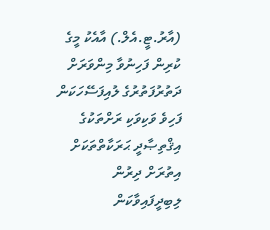(އާރު.ޓީ.އެލް.) އާއެކު މީގެ ކުރިން ފަހިނުވާ މިންވަރަށް ދަތުރުފަތުރުގެ ލުއިފަސޭހަކަން ފަހިވެ ވަކިވަކި ރަށްތަކުގެ އިޤްތިޞާދީ ޙަރަކާތްތަކަށް އިތުރަށް ދިރުން ލިބިދީފައިވާކަން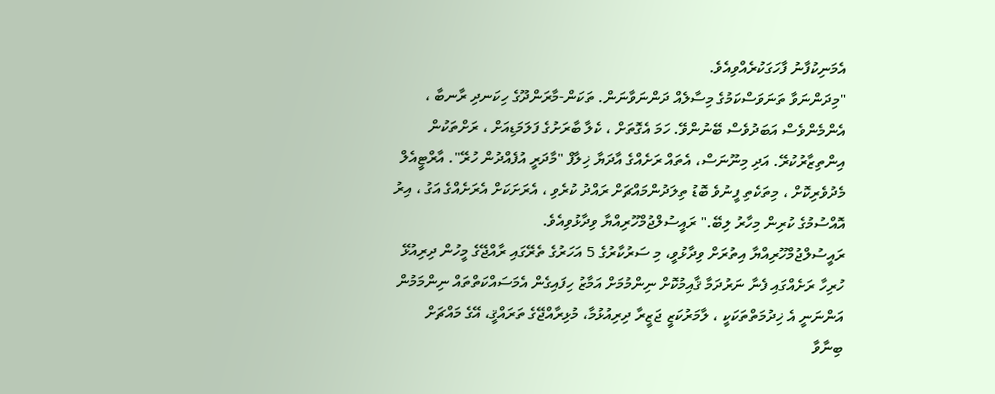އެމަނިކުފާނު ފާހަގަކުރެއްވިއެވެ.
"މިދަންނަވާ ތަނަވަސްކަމުގެ މިސާލެއް ދަންނަވާނަން. ތަކަން-މާރަންދޫގެ ހިކަނދި ރާނބާ ، އެންމެންވެސް އަބަދުވެސް ބޭނުންވޭ. ހަމަ އެގޮތަށް ، ކެލާ ބާރަށުގެ ފަލަމަޑިއަށް ، ރަށްތަކުން އިންތިޒާރުކުރޭ. އަދި މިނޫނަސް، އެތައް ރަށެއްގެ އާދަޔާ ޚިލާފް "މާދަރީ އުފެއްދުން ހުރޭ". އާރްޓީއެލް މެދުވެރިކޮށް ، މިތަކެތި ފީނުވެ ބޮޑު ތިލަދުންމައްޗަށް ރައްދު ކުރެވި ، އެރަށަކަށް އެރަށެއްގެ އަގު ، އިރު އޮއްސުމުގެ ކުރިން މިހާރު ލިބޭ." ރައީސުލްޖުމްހޫރިއްޔާ ވިދާޅުވިއެވެ.
ރައީސުލްޖުމްހޫރިއްޔާ އިތުރަށް ވިދާޅުވީ، މި ސަރުކާރުގެ 5 އަހަރުގެ ތެރޭގައި ރާއްޖޭގެ މީހުން ދިރިއުޅޭ ހުރިހާ ރަށެއްގައި ފެނާ ނަރުދަމާ ޤާއިމުކޮށް ނިންމުމަށް އަމާޒު ހިފައިގެން އެމަސައްކަތްތައް ނިންމަމުން އަންނަނީ އެ ޚިދުމަތްތަކަކީ ، ލާމަރުކަޒީ ޖަޒީރާ ދިރިއުޅުމާ، މުޅިރާއްޖޭގެ ތަރައްޤީ، އޭގެ މައްޗަށް ބިނާވާ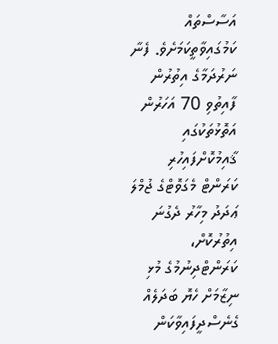އަސާސްތައް ކަމުގައިވާތީކަމަށެވެ. ފެނާ ނަރުދަމާގެ އިތުރުން ފާއިތުވި 70 އަހަރުން އަތޮޅުތަކުގައި ޤާއިމުކޮށްފައިހުރި ކަރަންޓް މެގަވޮޓްގެ ޖުމްލަ ޢަދަދު މިހާރު ދެގުނަ އިތުރުކޮށް، ކަރަންޓްދިނުމުގެ މުޅި ނިޒާމަށް ހެޔޮ ބަދަލެއް ގެނެސްދީފައިވާކަން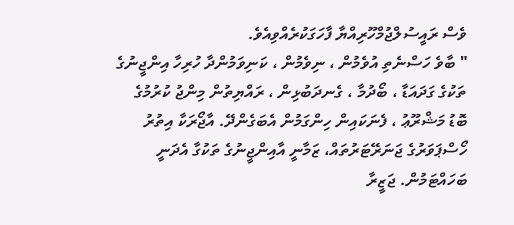ވެސް ރައީސުލްޖުމްހޫރިއްޔާ ފާހަގަކުރެއްވިއެވެ.
" ބާވެ ހަސްނެތި އުވެމުން ، ނިވެމުން ، ކަނިވަމުންދާ ހުރިހާ އިންޖީނުގެ ތަކުގެ ގަދައަޑާ ، ބޯދުމާ ، ގެނދަބުޅިން ، ރައްޔިތުން މިންޖު ކުރުމުގެ ބޮޑު މަޝްރޫޢު ، ފެނަކައިން ހިންގަމުން އެބަގެންދޭ. އާޖޯރަކާ އިތުރު ހޯސްޕަވަރުގެ ޖަނަރޭޓަރުތައް، ޒަމާނީ އާއިންޖީނުގެ ތަކުގާ އެދަނީ ބަހައްޓަމުން. ޖަޒީރާ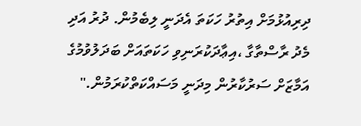ދިރިއުޅުމަށް އިތުރު ހަކަތަ އެދަނީ ލިބެމުން. ދުރު އަދި މެދު ރާސްތާގާ ،އިޢާދަކުރަނިވި ހަކަތައަށް ބަދަލުވުމުގެ އަމާޒަށް ސަރުކާރުން މިދަނީ މަސައްކަތްކުރަމުން."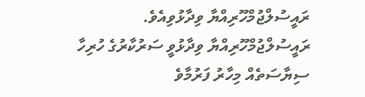ރައީސުލްޖުމްހޫރިއްޔާ ވިދާޅުވިއެވެ.
ރައީސުލްޖުމްހޫރިއްޔާ ވިދާޅުވީ ސަރުކާރުގެ ހުރިހާ ސިޔާސަތެއް މިހާރު ފަރުމާވެ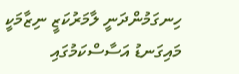ހިނގަމުންދަނީ ލާމަރުކަޒީ ނިޒާމަކީ މައިގަނޑު އަސާސްކަމުގައި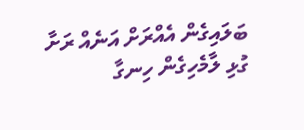ބަލައިގެން އެއްރަށް އަނެއް ރަށާ ގުޅި ލާމެހިގެން ހިނގާ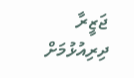ޖަޒީރާ ދިރިއުޅުމަށް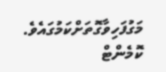މަގުފަހިވާގޮތަށްކަމުގައެވެ.
ކޮމެންޓް